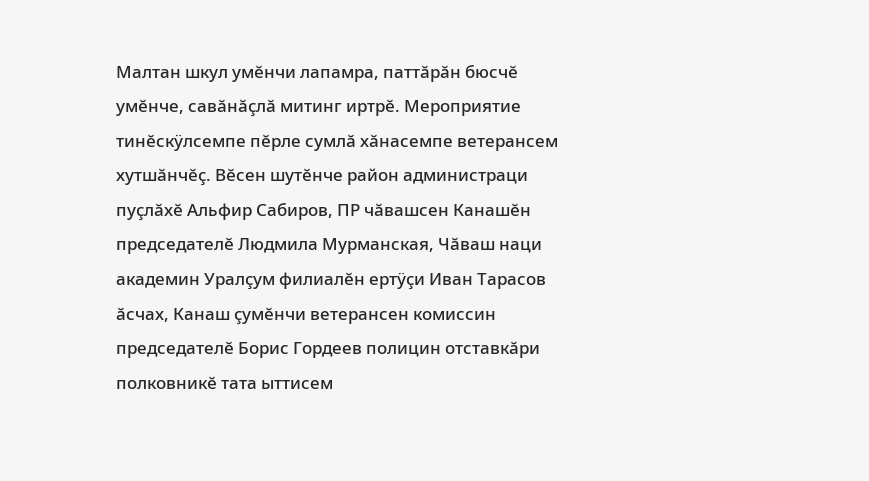Малтан шкул умĕнчи лапамра, паттăрăн бюсчĕ умĕнче, савăнăçлă митинг иртрĕ. Мероприятие тинĕскÿлсемпе пĕрле сумлă хăнасемпе ветерансем хутшăнчĕç. Вĕсен шутĕнче район администраци пуçлăхĕ Альфир Сабиров, ПР чăвашсен Канашĕн председателĕ Людмила Мурманская, Чăваш наци академин Уралçум филиалĕн ертÿçи Иван Тарасов ăсчах, Канаш çумĕнчи ветерансен комиссин председателĕ Борис Гордеев полицин отставкăри полковникĕ тата ыттисем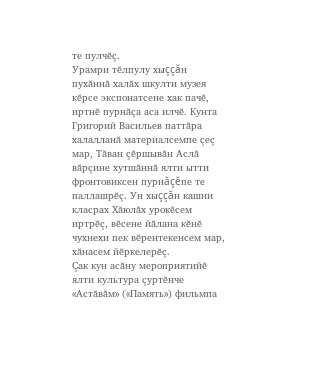те пулчĕç.
Урамри тĕлпулу хыççăн пухăннă халăх шкулти музея кĕрсе экспонатсене хак пачĕ, иртнĕ пурнăçа аса илчĕ. Кунта Григорий Васильев паттăра халалланă материалсемпе çеç мар, Тăван çĕршывăн Аслă вăрçине хутшăннă ялти ытти фронтовиксен пурнăçĕпе те паллашрĕç. Ун хыççăн кашни класрах Хăюлăх урокĕсем иртрĕç, вĕсене йăлана кĕнĕ чухнехи пек вĕрентекенсем мар, хăнасем йĕркелерĕç.
Çак кун асăну мероприятийĕ ялти культура çуртĕнче «Астăвăм» («Память») фильмпа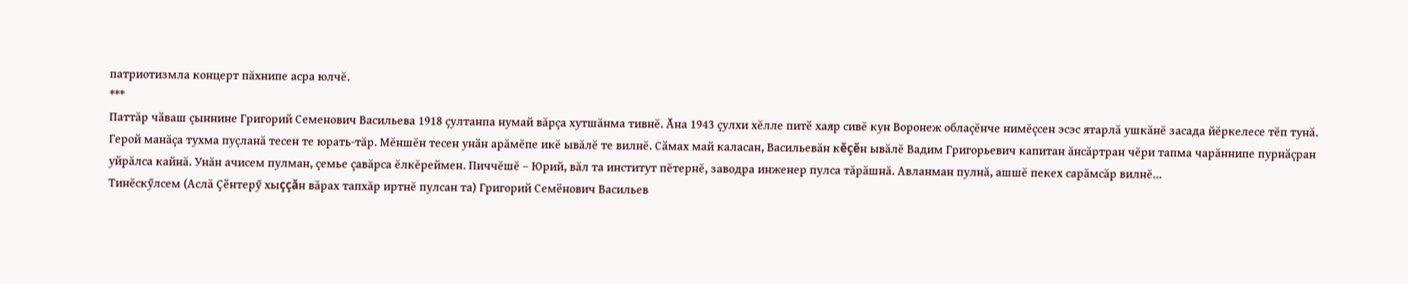патриотизмла концерт пăхнипе асра юлчĕ.
***
Паттăр чӑваш çыннине Григорий Семенович Васильева 1918 çултанпа нумай вăрçа хутшăнма тивнĕ. Ӑна 1943 çулхи хĕлле питӗ хаяр сивĕ кун Воронеж облаçĕнче нимĕçсен эсэс ятарлă ушкăнĕ засада йĕркелесе тĕп тунă. Герой манăçа тухма пуçланă тесен те юрать-тăр. Мĕншĕн тесен унӑн арăмĕпе икĕ ывăлĕ те вилнĕ. Сӑмах май каласан, Васильевăн кĕçĕн ывăлĕ Вадим Григорьевич капитан ăнсăртран чĕри тапма чарăннипе пурнăçран уйрăлса кайнă. Унăн ачисем пулман, çемье çавăрса ĕлкĕреймен. Пиччĕшĕ – Юрий, вăл та институт пĕтернĕ, заводра инженер пулса тăрăшнă. Авланман пулнă, ашшĕ пекех сарăмсăр вилнĕ...
Тинĕскӳлсем (Аслă Ҫӗнтерӳ хыççăн вăрах тапхăр иртнĕ пулсан та) Григорий Семёнович Васильев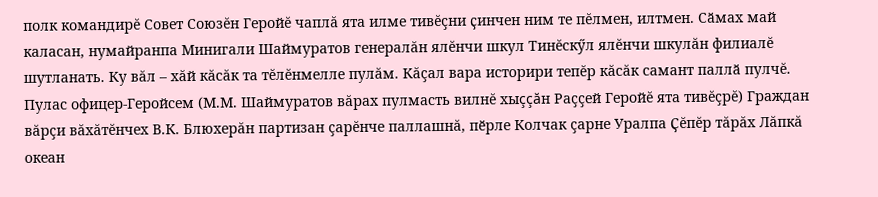полк командирĕ Совет Союзĕн Геройĕ чаплă ята илме тивĕçни ҫинчен ним те пĕлмен, илтмен. Сӑмах май каласан, нумайранпа Минигали Шаймуратов генералăн ялĕнчи шкул Тинĕскӳл ялĕнчи шкулăн филиалĕ шутланать. Ку вăл – хăй кăсăк та тĕлĕнмелле пулăм. Кăçал вара историри тепĕр кăсăк самант паллӑ пулчĕ. Пулас офицер-Геройсем (М.М. Шаймуратов вăрах пулмасть вилнĕ хыççăн Раççей Геройĕ ята тивĕçрĕ) Граждан вăрçи вăхăтĕнчех В.К. Блюхерăн партизан çарĕнче паллашнă, пӗрле Колчак çарне Уралпа Ҫĕпĕр тăрăх Лăпкă океан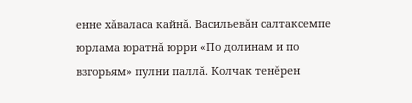енне хăваласа кайнă. Васильевăн салтаксемпе юрлама юратнă юрри «По долинам и по взгорьям» пулни паллă. Колчак тенĕрен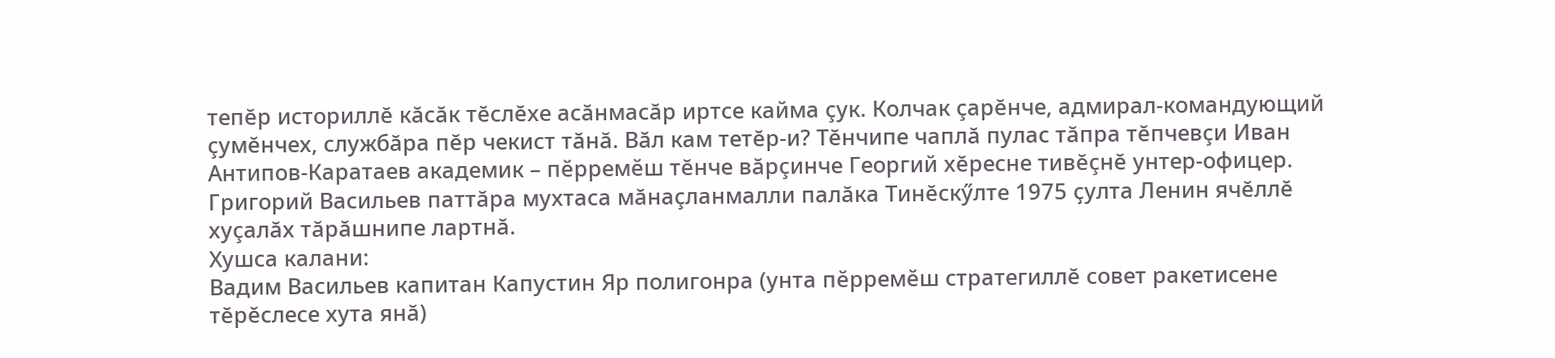тепĕр историллĕ кăсăк тĕслĕхе асăнмасăр иртсе кайма çук. Колчак çарĕнче, адмирал-командующий çумĕнчех, службăра пĕр чекист тăнă. Вăл кам тетĕр-и? Тĕнчипе чаплă пулас тăпра тĕпчевçи Иван Антипов-Каратаев академик – пӗрремӗш тĕнче вăрçинче Георгий хĕресне тивĕçнĕ унтер-офицер.
Григорий Васильев паттăра мухтаса мăнаçланмалли палăка Тинĕскӳлте 1975 ҫулта Ленин ячĕллĕ хуçалăх тăрăшнипе лартнă.
Хушса калани:
Вадим Васильев капитан Капустин Яр полигонра (унта пӗрремӗш стратегиллĕ совет ракетисене тĕрĕслесе хута янă)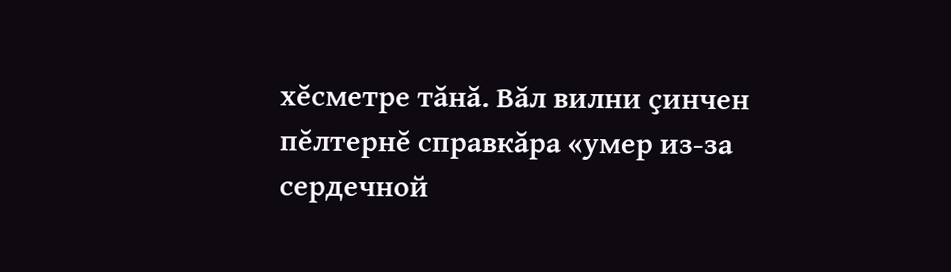хĕсметре тăнă. Вăл вилни ҫинчен пĕлтернĕ справкăра «умер из-за сердечной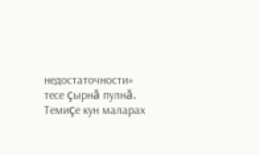недостаточности» тесе çырнă пулнă. Темиçе кун маларах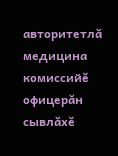авторитетлă медицина комиссийĕ офицерăн сывлăхĕ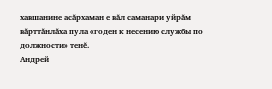хавшанине асăрхаман е вăл саманари уйрăм вăрттăнлăха пула «годен к несению службы по должности» тенĕ.
Андрей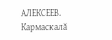АЛЕКСЕЕВ.
Кармаскалă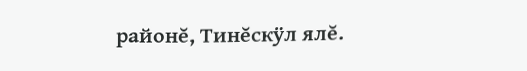районĕ, Тинĕскÿл ялĕ.